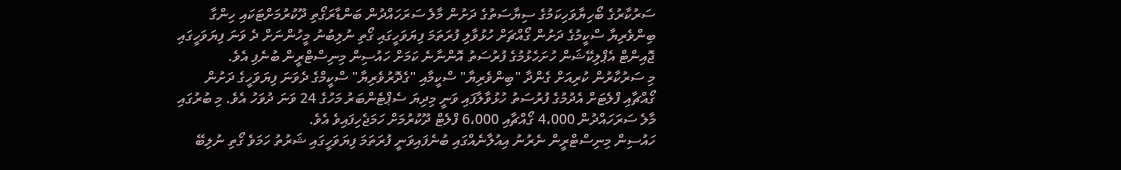ސަރުކާރުގެ ބޯހިޔާވަހިކަމުގެ ސިޔާސަތުގެ ދަށުން މާލެ ސަރަހައްދުން ބަންޑާރަގޯތި ދޫކުރުމަށްޓަކައި ހިންގާ ބިންވެރިޔާ ސްކީމުގެ ދަށުން ގޯއްޗަށް ހުޅުވާލި ފުރަތަމަ ފިޔަވަހީގައި ގޯތި ނުލިބުނު މީހުންނަށް ދެ ވަނަ ފިޔަވަހީގައި ޖޮއިންޓް އެޕްލިކޭޝަން ހުށަހެޅުމުގެ ފުރުސަތު އޮންނާނެ ކަމަށް ހައުސިން މިނިސްޓްރީން ބުނެފި އެވެ.
މި ސަރުކާރުން ކުރިއަށް ގެންދާ "ބިންވެރިޔާ" ސްކީމާއި "ގެދޮރުވެރިޔާ" ސްކީމްގެ ދެވަނަ ފިޔަވަހީގެ ދަށުން ގޯއްޗާއި ފްލެޓަށް އެދުމުގެ ފުރުސަތު ހުޅުވާލާފައި ވަނީ މިދިޔަ ސެޕްޓެންބަރު މަހުގެ 24 ވަނަ ދުވަހު އެވެ. މި ބުރުގައި މާލެ ސަރަހައްދުން 4،000 ގޯއްޗާއި 6،000 ފްލެޓް ދޫކުރުމަށް ހަމަޖެހިފައިވެ އެވެ.
ހައުސިން މިނިސްޓްރީން ނެރުނު އިއުލާނެއްގައި ބުނެފައިވަނީ ފުރަތަމަ ފިޔަވަހީގައި ޝަރުތު ހަމަވެ ގޯތި ނުލިބޭ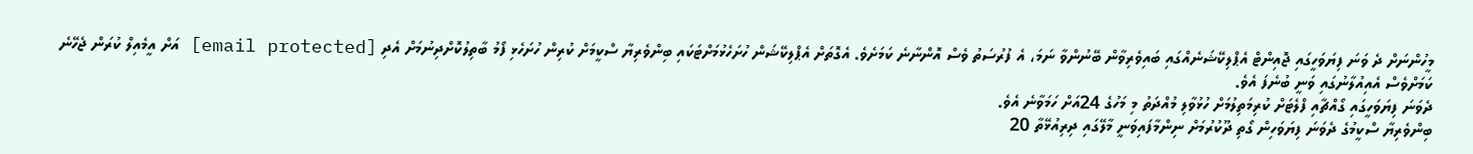މީހުންނަށް ދެ ވަނަ ފިޔަވަހީގައި ޖޮއިންޓް އެޕްލިކޭޝަނެއްގައި ބައިވެރިވާން ބޭނުންވާ ނަމަ، އެ ފުރުސަތު ވެސް އޮންނާނެ ކަމަށެވެ. އެގޮތަށް އެޕްލިކޭޝަން ހުށަހެޅުމަށްޓަކައި ބިންވެރިޔާ ސްކީމަށް ކުރިން ހުށަހެޅި ފޯމު ބާތިލުކޮށްދިނުމަށް އެދި [email protected] އަށް އީމެއިލް ކުރަން ޖެހޭނެ ކަމަށްވެސް އެއިއުލާނުގައި ވަނީ ބުނެފަ އެވެ.
ދެވަނަ ފިޔަވަހީގައި ގޯއްޗާއި ފްލެޓަށް ކުރިމަތިލުމަށް ހުޅުވާލި މުއްދަތު މި މަހުގެ 24އަށް ހަމަވާނެ އެވެ.
ބިންވެރިޔާ ސްކީމުގެ ދެވަނަ ފިޔަވަހިން ގޯތި ދޫކުރުމަށް ނިންމާފައިވަނީ މާލޭގައި ދިރިއުޅޭތާ 20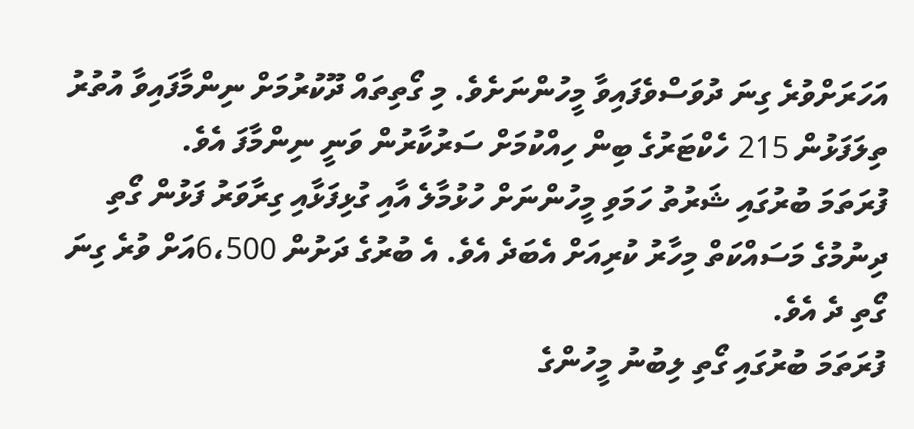އަހަރަށްވުރެ ގިނަ ދުވަސްވެފައިވާ މީހުންނަށެވެ. މި ގޯތިތައް ދޫކުރުމަށް ނިންމާފައިވާ އުތުރު ތިލަފަޅުން 215 ހެކްޓަރުގެ ބިން ހިއްކުމަށް ސަރުކާރުން ވަނީ ނިންމާފަ އެވެ.
ފުރަތަމަ ބުރުގައި ޝަރުތު ހަމަވި މީހުންނަށް ހުޅުމާލެ އާއި ގުޅިފަޅާއި ގިރާވަރު ފަޅުން ގޯތި ދިނުމުގެ މަސައްކަތް މިހާރު ކުރިއަށް އެބަދެ އެވެ. އެ ބުރުގެ ދަށުން 6،500އަށް ވުރެ ގިނަ ގޯތި ދެ އެވެ.
ފުރަތަމަ ބުރުގައި ގޯތި ލިބުނު މީހުންގެ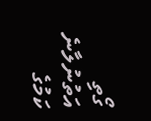ގޯތި އަތުނުލާނެ ކަމުގެ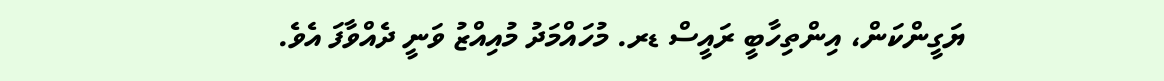ޔަގީންކަން، އިންތިހާބީ ރައީސް ޑރ. މުހައްމަދު މުއިއްޒު ވަނީ ދެއްވާފަ އެވެ.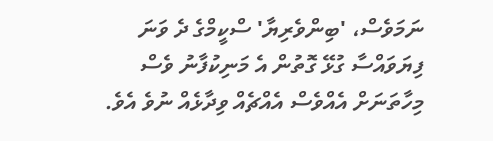ނަމަވެސް، 'ބިންވެރިޔާ' ސްކީމްގެ ދެ ވަނަ ފިޔަވައްސާ ގުޅޭ ގޮތުން އެ މަނިކުފާނު ވެސް މިހާތަނަށް އެއްވެސް އެއްޗެއް ވިދާޅެއް ނުވެ އެވެ.